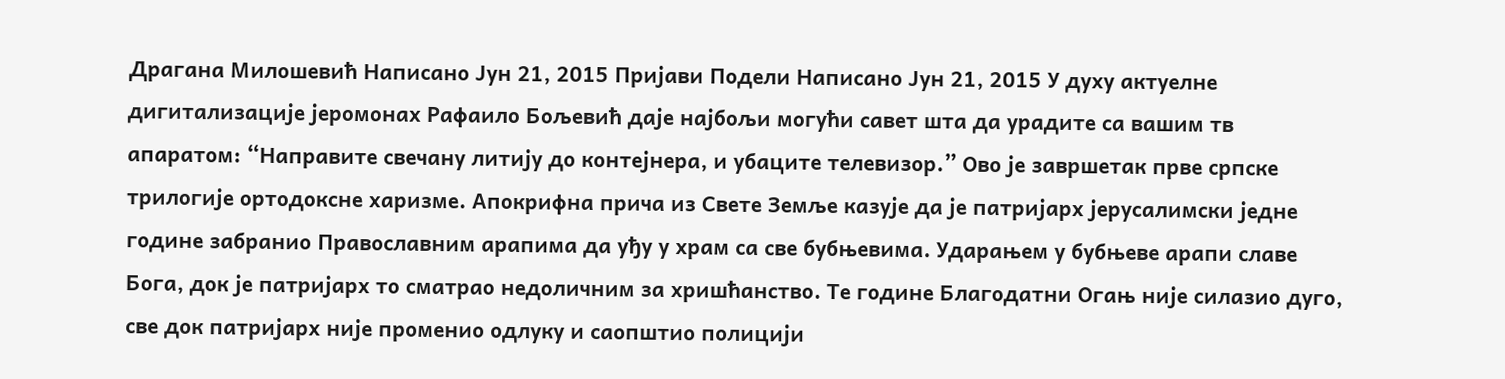Драгана Милошевић Написано Јун 21, 2015 Пријави Подели Написано Јун 21, 2015 У духу актуелне дигитализације јеромонах Рафаило Бољевић даје најбољи могући савет шта да урадите са вашим тв апаратом: “Направите свечану литију до контејнера, и убаците телевизор.” Ово је завршетак прве српске трилогије ортодоксне харизме. Апокрифна прича из Свете Земље казује да је патријарх јерусалимски једне године забранио Православним арапима да уђу у храм са све бубњевима. Ударањем у бубњеве арапи славе Бога, док је патријарх то сматрао недоличним за хришћанство. Те године Благодатни Огањ није силазио дуго, све док патријарх није променио одлуку и саопштио полицији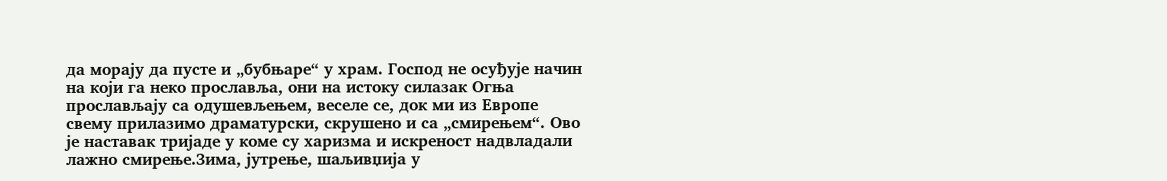да морају да пусте и „бубњаре“ у храм. Господ не осуђује начин на који га неко прославља, они на истоку силазак Огња прослављају са одушевљењем, веселе се, док ми из Европе свему прилазимо драматурски, скрушено и са „смирењем“. Ово је наставак тријаде у коме су харизма и искреност надвладали лажно смирење.Зима, јутрење, шаљивџија у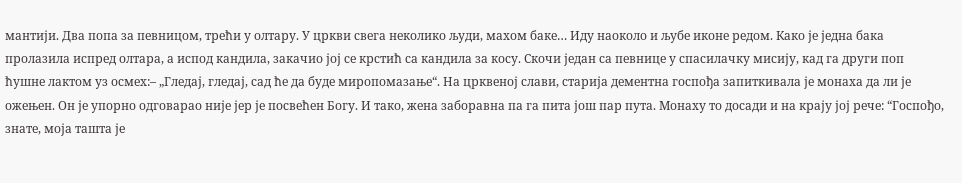мантији. Два попа за певницом, трећи у олтару. У цркви свега неколико људи, махом баке… Иду наоколо и љубе иконе редом. Како је једна бака пролазила испред олтара, а испод кандила, закачио јој се крстић са кандила за косу. Скочи један са певнице у спасилачку мисију, кад га други поп ћушне лактом уз осмех:– „Гледај, гледај, сад ће да буде миропомазање“. На црквеној слави, старија дементна госпођа запиткивала је монаха да ли је ожењен. Он је упорно одговарао није јер је посвећен Богу. И тако, жена заборавна па га пита још пар пута. Монаху то досади и на крају јој рече: “Госпођо, знате, моја ташта је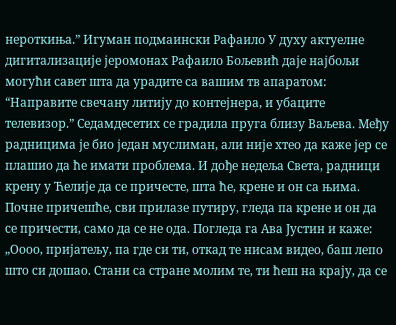нероткиња.” Игуман подмаински Рафаило У духу актуелне дигитализације јеромонах Рафаило Бољевић даје најбољи могући савет шта да урадите са вашим тв апаратом: “Направите свечану литију до контејнера, и убаците телевизор.” Седамдесетих се градила пруга близу Ваљева. Међу радницима је био један муслиман, али није хтео да каже јер се плашио да ће имати проблема. И дође недеља Света, радници крену у Ћелије да се причесте, шта ће, крене и он са њима. Почне причешће, сви прилазе путиру, гледа па крене и он да се причести, само да се не ода. Погледа га Ава Јустин и каже: „Оооо, пријатељу, па где си ти, откад те нисам видео, баш лепо што си дошао. Стани са стране молим те, ти ћеш на крају, да се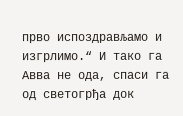прво испоздрављамо и изгрлимо.“ И тако га Авва не ода, спаси га од светогрђа док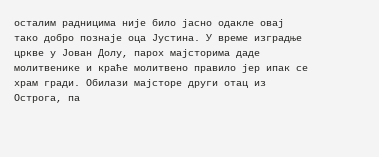осталим радницима није било јасно одакле овај тако добро познаје оца Јустина. У време изградње цркве у Јован Долу, парох мајсторима даде молитвенике и краће молитвено правило јер ипак се храм гради. Обилази мајсторе други отац из Острога, па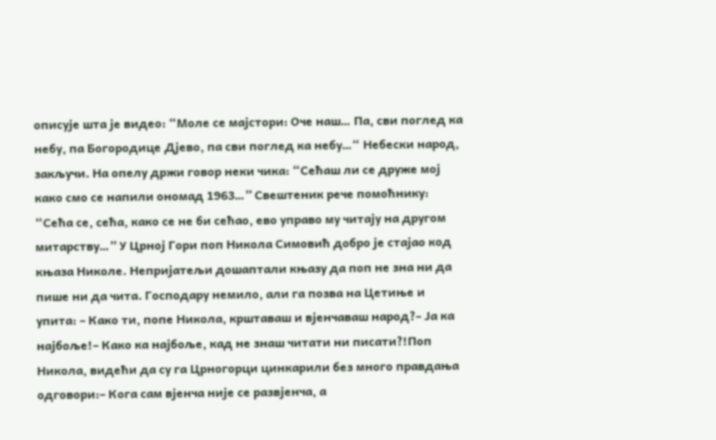описује шта је видео: “Моле се мајстори: Оче наш… Па, сви поглед ка небу, па Богородице Дјево, па сви поглед ка небу…“ Небески народ, закључи. На опелу држи говор неки чика: “Сећаш ли се друже мој како смо се напили ономад 1963…” Свештеник рече помоћнику: “Сећа се, сећа, како се не би сећао, ево управо му читају на другом митарству…” У Црној Гори поп Никола Симовић добро је стајао код књаза Николе. Непријатељи дошаптали књазу да поп не зна ни да пише ни да чита. Господару немило, али га позва на Цетиње и упита: – Како ти, попе Никола, крштаваш и вјенчаваш народ?– Ја ка најбоље!– Како ка најбоље, кад не знаш читати ни писати?!Поп Никола, видећи да су га Црногорци цинкарили без много правдања одговори:– Кога сам вјенча није се развјенча, а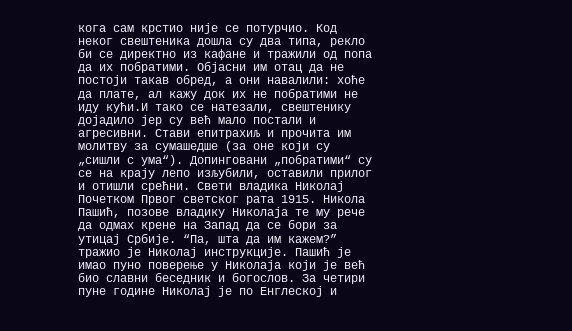кога сам крстио није се потурчио. Код неког свештеника дошла су два типа, рекло би се директно из кафане и тражили од попа да их побратими. Објасни им отац да не постоји такав обред, а они навалили: хоће да плате, ал кажу док их не побратими не иду кући.И тако се натезали, свештенику дојадило јер су већ мало постали и агресивни. Стави епитрахиљ и прочита им молитву за сумашедше (за оне који су „сишли с ума“). Допинговани „побратими“ су се на крају лепо изљубили, оставили прилог и отишли срећни. Свети владика Николај Почетком Првог светског рата 1915. Никола Пашић, позове владику Николаја те му рече да одмах крене на Запад да се бори за утицај Србије. “Па, шта да им кажем?” тражио је Николај инструкције. Пашић је имао пуно поверење у Николаја који је већ био славни беседник и богослов. За четири пуне године Николај је по Енглеској и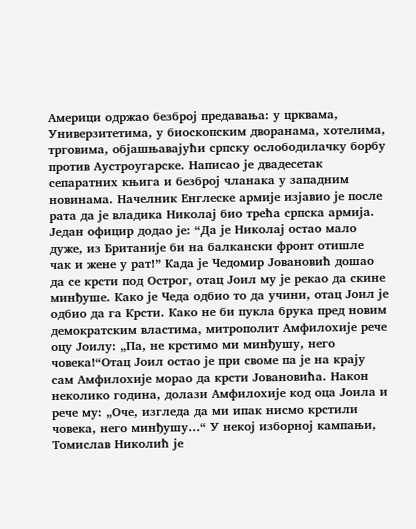Америци одржао безброј предавања: у црквама, Универзитетима, у биоскопским дворанама, хотелима, трговима, објашњавајући српску ослободилачку борбу против Аустроугарске. Написао је двадесетак сепаратних књига и безброј чланака у западним новинама. Начелник Енглеске армије изјавио је после рата да је владика Николај био трећа српска армија. Један официр додао је: “Да је Николај остао мало дуже, из Британије би на балкански фронт отишле чак и жене у рат!” Када је Чедомир Јовановић дошао да се крсти под Острог, отац Јоил му је рекао да скине минђуше. Како је Чеда одбио то да учини, отац Јоил је одбио да га Крсти. Како не би пукла брука пред новим демократским властима, митрополит Амфилохије рече оцу Јоилу: „Па, не крстимо ми минђушу, него човека!“Отац Јоил остао је при своме па је на крају сам Амфилохије морао да крсти Јовановића. Након неколико година, долази Амфилохије код оца Јоила и рече му: „Оче, изгледа да ми ипак нисмо крстили човека, него минђушу…“ У некој изборној кампањи, Томислав Николић је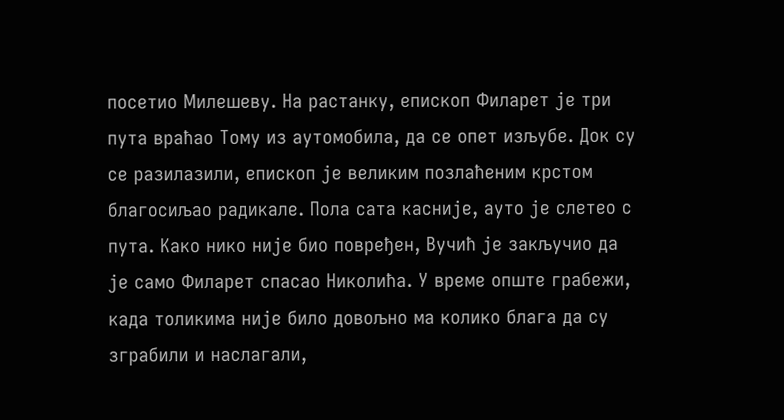посетио Милешеву. На растанку, епископ Филарет је три пута враћао Тому из аутомобила, да се опет изљубе. Док су се разилазили, епископ је великим позлаћеним крстом благосиљао радикале. Пола сата касније, ауто је слетео с пута. Како нико није био повређен, Вучић је закључио да је само Филарет спасао Николића. У време опште грабежи, када толикима није било довољно ма колико блага да су зграбили и наслагали,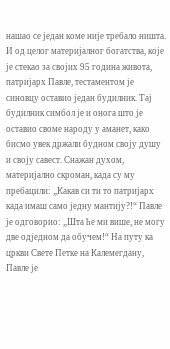нашао се један коме није требало ништа. И од целог материјалног богатства, које је стекао за својих 95 година живота, патријарх Павле, тестаментом је синовцу оставио један будилник. Тај будилник симбол је и онога што је оставио своме народу у аманет, како бисмо увек држали будном своју душу и своју савест. Снажан духом, материјално скроман, када су му пребацили: „Какав си ти то патријарх када имаш само једну мантију?!“ Павле је одговорио: „Шта ће ми више, не могу две одједном да обучем!“ На путу ка цркви Свете Петке на Калемегдану, Павле је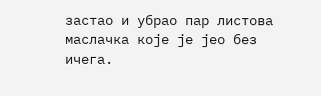застао и убрао пар листова маслачка које је јео без ичега.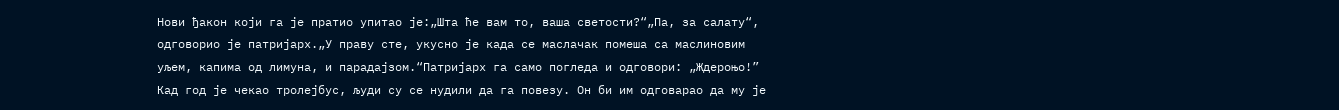Нови ђакон који га је пратио упитао је:„Шта ће вам то, ваша светости?“„Па, за салату“, одговорио је патријарх.„У праву сте, укусно је када се маслачак помеша са маслиновим уљем, капима од лимуна, и парадајзом.“Патријарх га само погледа и одговори: „Ждероњо!” Кад год је чекао тролејбус, људи су се нудили да га повезу. Он би им одговарао да му је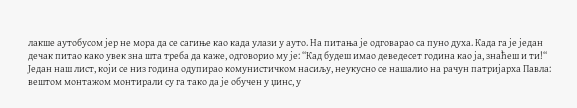лакше аутобусом јер не мора да се сагиње као када улази у ауто. На питања је одговарао са пуно духа. Када га је један дечак питао како увек зна шта треба да каже, одговорио му је: “Кад будеш имао деведесет година као ја, знаћеш и ти!“ Један наш лист, који се низ година одупирао комунистичком насиљу, неукусно се нашалио на рачун патријарха Павла: вештом монтажом монтирали су га тако да је обучен у џинс, у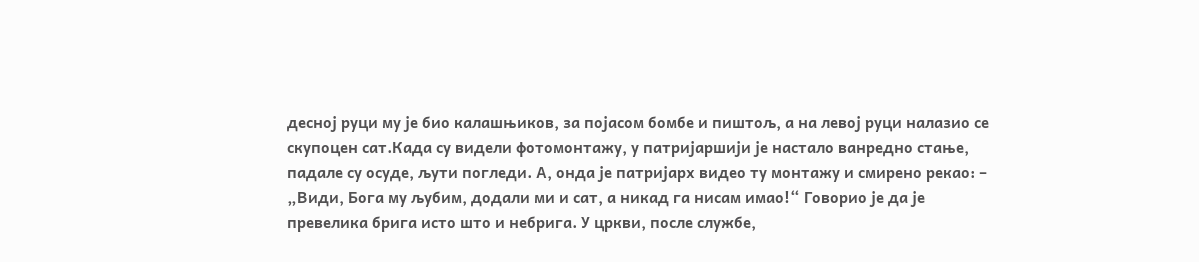десној руци му је био калашњиков, за појасом бомбе и пиштољ, а на левој руци налазио се скупоцен сат.Када су видели фотомонтажу, у патријаршији је настало ванредно стање, падале су осуде, љути погледи. А, онда је патријарх видео ту монтажу и смирено рекао: – „Види, Бога му љубим, додали ми и сат, а никад га нисам имао!“ Говорио је да је превелика брига исто што и небрига. У цркви, после службе,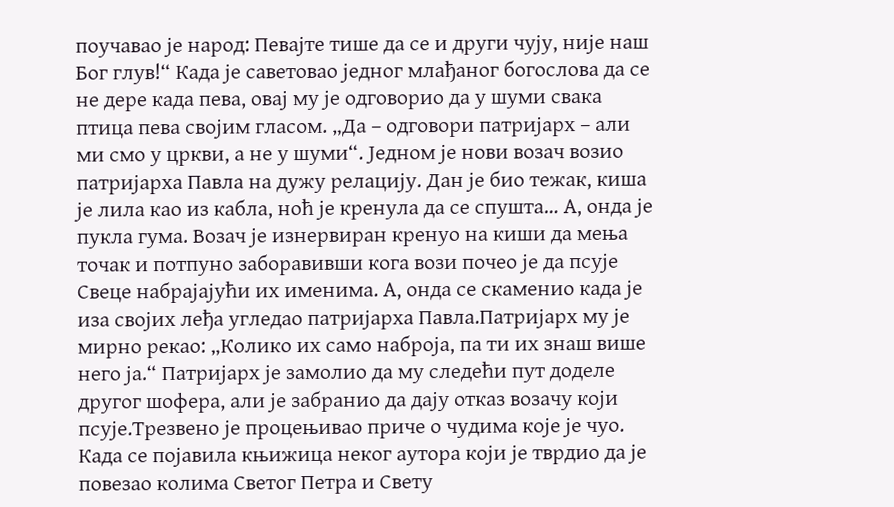поучавао је народ: Певајте тише да се и други чују, није наш Бог глув!“ Када је саветовао једног млађаног богослова да се не дере када пева, овај му је одговорио да у шуми свака птица пева својим гласом. „Да – одговори патријарх – али ми смо у цркви, а не у шуми“. Једном је нови возач возио патријарха Павла на дужу релацију. Дан је био тежак, киша је лила као из кабла, ноћ је кренула да се спушта… А, онда је пукла гума. Возач је изнервиран кренуо на киши да мења точак и потпуно заборавивши кога вози почео је да псује Свеце набрајајући их именима. А, онда се скаменио када је иза својих леђа угледао патријарха Павла.Патријарх му је мирно рекао: „Колико их само наброја, па ти их знаш више него ја.“ Патријарх је замолио да му следећи пут доделе другог шофера, али је забранио да дају отказ возачу који псује.Трезвено је процењивао приче о чудима које је чуо. Када се појавила књижица неког аутора који је тврдио да је повезао колима Светог Петра и Свету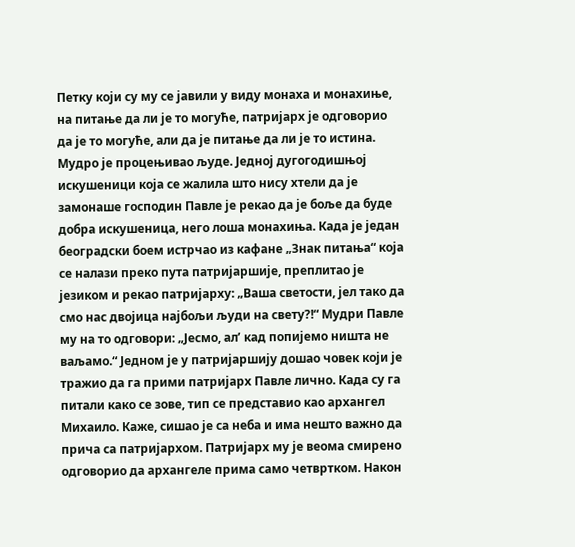Петку који су му се јавили у виду монаха и монахиње, на питање да ли је то могуће, патријарх је одговорио да је то могуће, али да је питање да ли је то истина. Мудро је процењивао људе. Једној дугогодишњој искушеници која се жалила што нису хтели да је замонаше господин Павле је рекао да је боље да буде добра искушеница, него лоша монахиња. Када је један београдски боем истрчао из кафане „Знак питања“ која се налази преко пута патријаршије, преплитао је језиком и рекао патријарху: „Ваша светости, јел тако да смо нас двојица најбољи људи на свету?!“ Мудри Павле му на то одговори: „Јесмо, ал’ кад попијемо ништа не ваљамо.“ Једном је у патријаршију дошао човек који је тражио да га прими патријарх Павле лично. Када су га питали како се зове, тип се представио као архангел Михаило. Каже, сишао је са неба и има нешто важно да прича са патријархом. Патријарх му је веома смирено одговорио да архангеле прима само четвртком. Након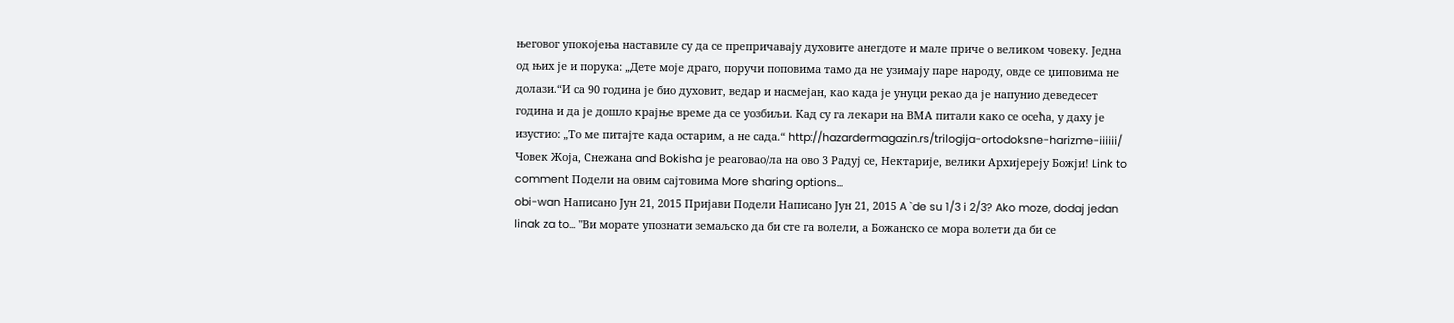његовог упокојења наставиле су да се препричавају духовите анегдоте и мале приче о великом човеку. Једна од њих је и порука: „Дете моје драго, поручи поповима тамо да не узимају паре народу, овде се џиповима не долази.“И са 90 година је био духовит, ведар и насмејан, као када је унуци рекао да је напунио деведесет година и да је дошло крајње време да се уозбиљи. Кад су га лекари на ВМА питали како се осећа, у даху је изустио: „То ме питајте када остарим, а не сада.“ http://hazardermagazin.rs/trilogija-ortodoksne-harizme-iiiiii/ Човек Жоја, Снежана and Bokisha је реаговао/ла на ово 3 Радуј се, Нектарије, велики Архијереју Божји! Link to comment Подели на овим сајтовима More sharing options...
obi-wan Написано Јун 21, 2015 Пријави Подели Написано Јун 21, 2015 A `de su 1/3 i 2/3? Ako moze, dodaj jedan linak za to... "Ви морате упознати земаљско да би сте га волели, а Божанско се мора волети да би се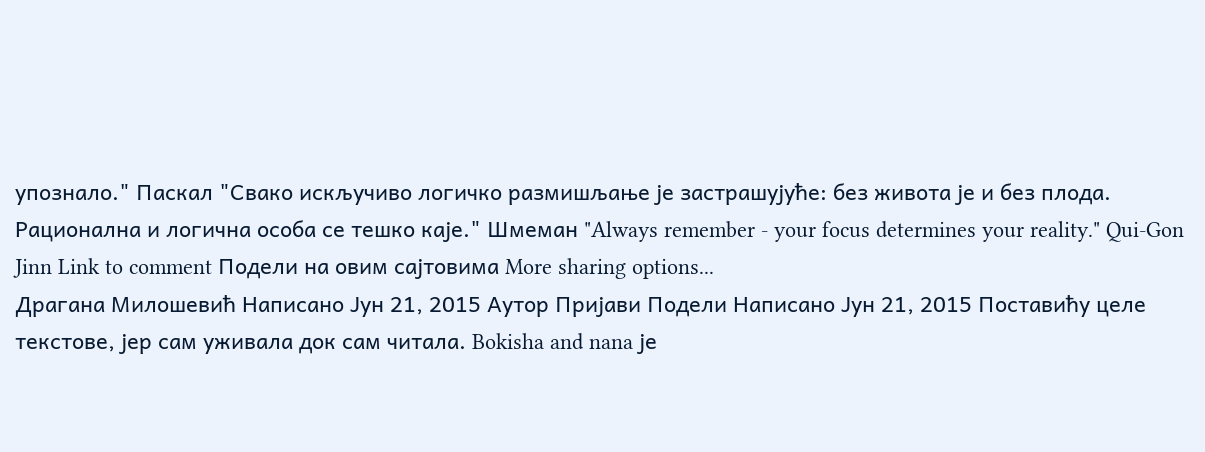упознало." Паскал "Свако искључиво логичко размишљање је застрашујуће: без живота је и без плода. Рационална и логична особа се тешко каје." Шмеман "Always remember - your focus determines your reality." Qui-Gon Jinn Link to comment Подели на овим сајтовима More sharing options...
Драгана Милошевић Написано Јун 21, 2015 Аутор Пријави Подели Написано Јун 21, 2015 Поставићу целе текстове, јер сам уживала док сам читала. Bokisha and nana је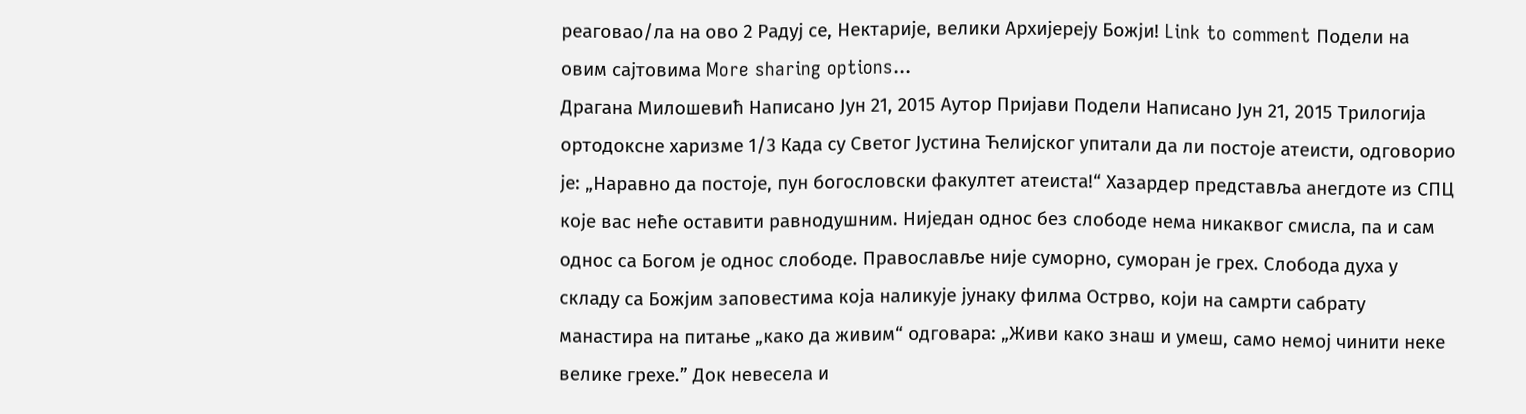реаговао/ла на ово 2 Радуј се, Нектарије, велики Архијереју Божји! Link to comment Подели на овим сајтовима More sharing options...
Драгана Милошевић Написано Јун 21, 2015 Аутор Пријави Подели Написано Јун 21, 2015 Трилогија ортодоксне харизме 1/3 Када су Светог Јустина Ћелијског упитали да ли постоје атеисти, одговорио је: „Наравно да постоје, пун богословски факултет атеиста!“ Хазардер представља анегдоте из СПЦ које вас неће оставити равнодушним. Ниједан однос без слободе нема никаквог смисла, па и сам однос са Богом је однос слободе. Православље није суморно, суморан је грех. Слобода духа у складу са Божјим заповестима која наликује јунаку филма Острво, који на самрти сабрату манастира на питање „како да живим“ одговара: „Живи како знаш и умеш, само немој чинити неке велике грехе.” Док невесела и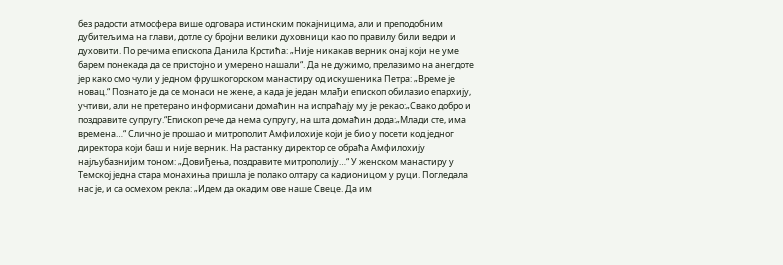без радости атмосфера више одговара истинским покајницима, али и преподобним дубитељима на глави, дотле су бројни велики духовници као по правилу били ведри и духовити. По речима епископа Данила Крстића: „Није никакав верник онај који не уме барем понекада да се пристојно и умерено нашали“. Да не дужимо, прелазимо на анегдоте јер како смо чули у једном фрушкогорском манастиру од искушеника Петра: „Време је новац.“ Познато је да се монаси не жене, а када је један млађи епископ обилазио епархију, учтиви, али не претерано информисани домаћин на испраћају му је рекао:„Свако добро и поздравите супругу.“Епископ рече да нема супругу, на шта домаћин дода:„Млади сте, има времена…“ Слично је прошао и митрополит Амфилохије који је био у посети код једног директора који баш и није верник. На растанку директор се обраћа Амфилохију најљубазнијим тоном: „Довиђења, поздравите митрополију…“ У женском манастиру у Темској једна стара монахиња пришла је полако олтару са кадионицом у руци. Погледала нас је, и са осмехом рекла: „Идем да окадим ове наше Свеце. Да им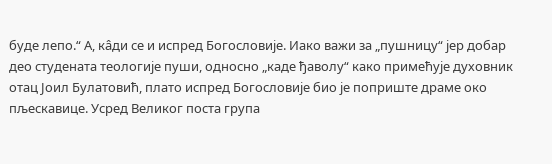буде лепо.“ А, кâди се и испред Богословије. Иако важи за „пушницу“ јер добар део студената теологије пуши, односно „каде ђаволу“ како примећује духовник отац Јоил Булатовић, плато испред Богословије био је поприште драме око пљескавице. Усред Великог поста група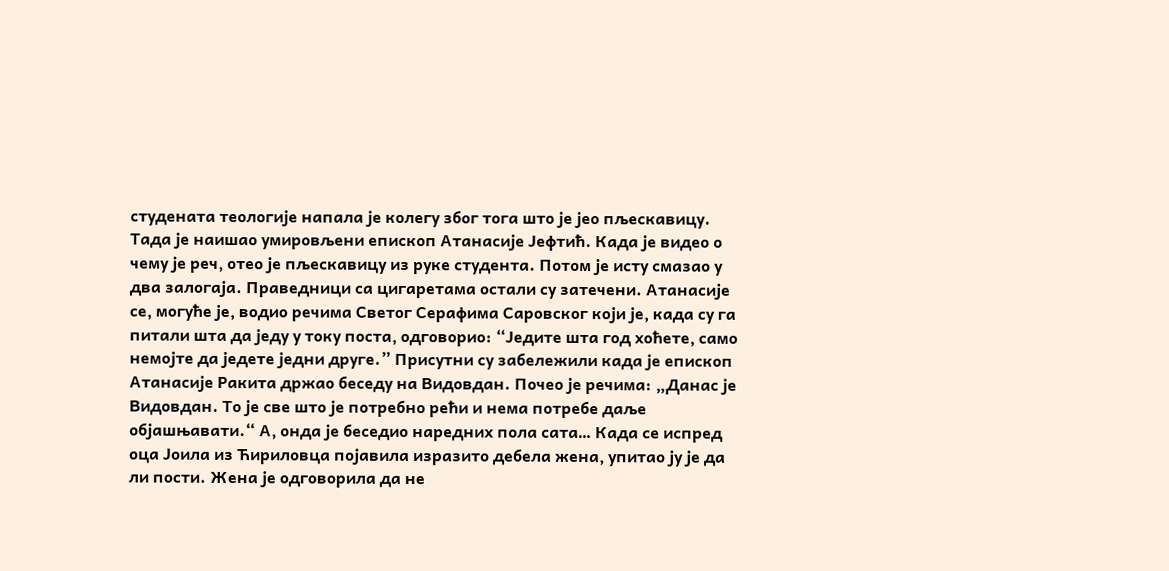студената теологије напала је колегу због тога што је јео пљескавицу. Тада је наишао умировљени епископ Атанасије Јефтић. Када је видео о чему је реч, отео је пљескавицу из руке студента. Потом је исту смазао у два залогаја. Праведници са цигаретама остали су затечени. Атанасије се, могуће је, водио речима Светог Серафима Саровског који је, када су га питали шта да једу у току поста, одговорио: “Једите шта год хоћете, само немојте да једете једни друге.” Присутни су забележили када је епископ Атанасије Ракита држао беседу на Видовдан. Почео је речима: „Данас је Видовдан. То је све што је потребно рећи и нема потребе даље објашњавати.“ А, онда је беседио наредних пола сата… Када се испред оца Јоила из Ћириловца појавила изразито дебела жена, упитао ју је да ли пости. Жена је одговорила да не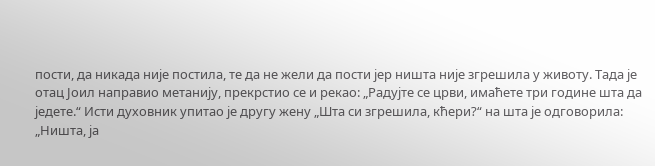пости, да никада није постила, те да не жели да пости јер ништа није згрешила у животу. Тада је отац Јоил направио метанију, прекрстио се и рекао: „Радујте се црви, имаћете три године шта да једете.“ Исти духовник упитао је другу жену „Шта си згрешила, кћери?“ на шта је одговорила: „Ништа, ја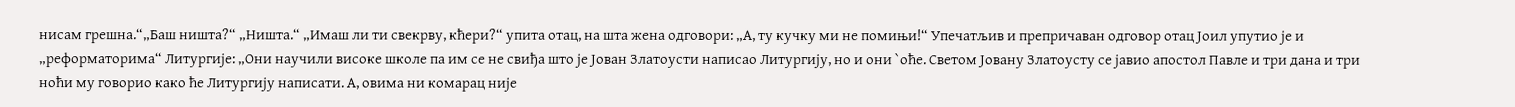нисам грешна.“„Баш ништа?“ „Ништа.“ „Имаш ли ти свекрву, кћери?“ упита отац, на шта жена одговори: „А, ту кучку ми не помињи!“ Упечатљив и препричаван одговор отац Јоил упутио је и „реформаторима“ Литургије: „Они научили високе школе па им се не свиђа што је Јован Златоусти написао Литургију, но и они `оће. Светом Јовану Златоусту се јавио апостол Павле и три дана и три ноћи му говорио како ће Литургију написати. А, овима ни комарац није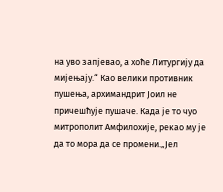на уво запјевао, а хоће Литургију да мијењају.“ Као велики противник пушења, архимандрит Јоил не причешћује пушаче. Када је то чуо митрополит Амфилохије, рекао му је да то мора да се промени.„Јел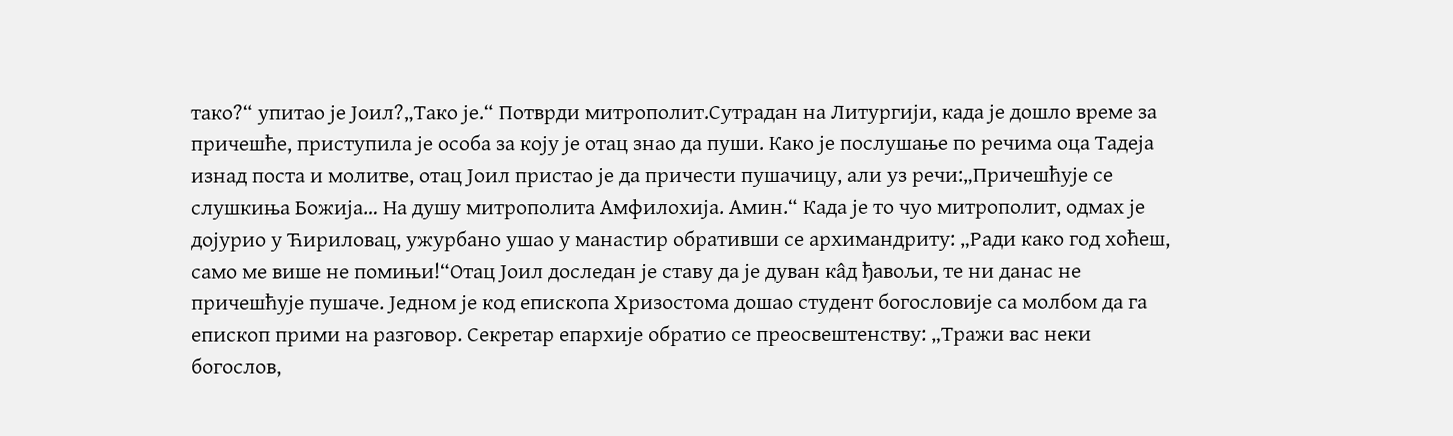тако?“ упитао је Јоил?„Тако је.“ Потврди митрополит.Сутрадан на Литургији, када је дошло време за причешће, приступила је особа за коју је отац знао да пуши. Како је послушање по речима оца Тадеја изнад поста и молитве, отац Јоил пристао је да причести пушачицу, али уз речи:„Причешћује се слушкиња Божија… На душу митрополита Амфилохија. Амин.“ Када је то чуо митрополит, одмах је дојурио у Ћириловац, ужурбано ушао у манастир обративши се архимандриту: „Ради како год хоћеш, само ме више не помињи!“Отац Јоил доследан је ставу да је дуван кâд ђавољи, те ни данас не причешћује пушаче. Једном је код епископа Хризостома дошао студент богословије са молбом да га епископ прими на разговор. Секретар епархије обратио се преосвештенству: „Тражи вас неки богослов,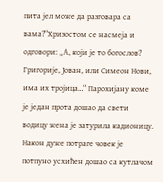пита јел може да разговара са вама?“Хризостом се насмеја и одговори: „А, који је то богослов? Григорије, Јован, или Симеон Нови, има их тројица…“ Парохијану коме је један прота дошао да свети водицу жена је затурила кадионицу. Након дуже потраге човек је потпуно усхићен дошао са кутлачом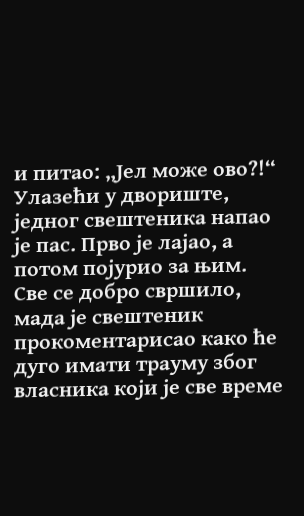и питао: „Јел може ово?!“ Улазећи у двориште, једног свештеника напао је пас. Прво је лајао, а потом појурио за њим. Све се добро свршило, мада је свештеник прокоментарисао како ће дуго имати трауму због власника који је све време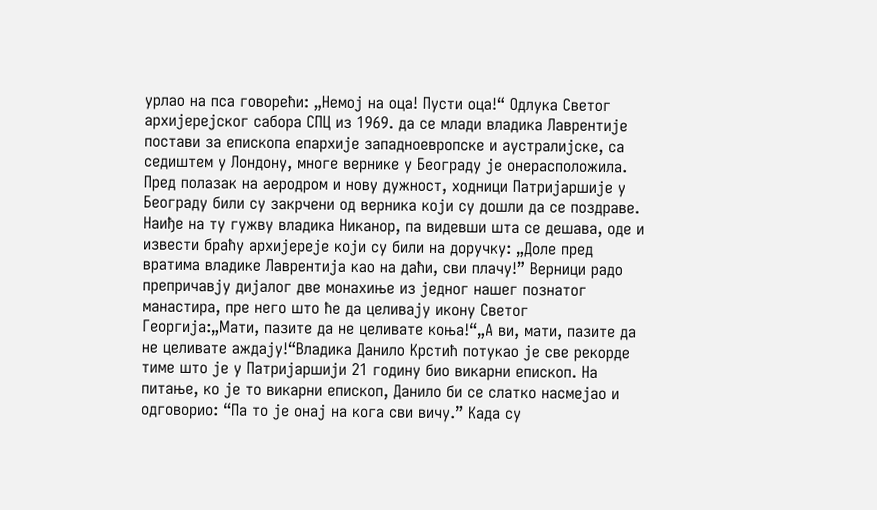урлао на пса говорећи: „Немој на оца! Пусти оца!“ Одлука Светог архијерејског сабора СПЦ из 1969. да се млади владика Лаврентије постави за епископа епархије западноевропске и аустралијске, са седиштем у Лондону, многе вернике у Београду је онерасположила. Пред полазак на аеродром и нову дужност, ходници Патријаршије у Београду били су закрчени од верника који су дошли да се поздраве. Наиђе на ту гужву владика Никанор, па видевши шта се дешава, оде и извести браћу архијереје који су били на доручку: „Доле пред вратима владике Лаврентија као на даћи, сви плачу!” Верници радо препричавју дијалог две монахиње из једног нашег познатог манастира, пре него што ће да целивају икону Светог Георгија:„Мати, пазите да не целивате коња!“„А ви, мати, пазите да не целивате аждају!“Владика Данило Крстић потукао је све рекорде тиме што је у Патријаршији 21 годину био викарни епископ. На питање, ко је то викарни епископ, Данило би се слатко насмејао и одговорио: “Па то је онај на кога сви вичу.” Када су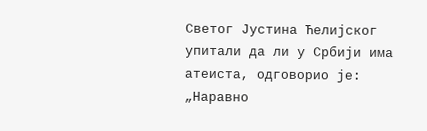Светог Јустина Ћелијског упитали да ли у Србији има атеиста, одговорио је: „Наравно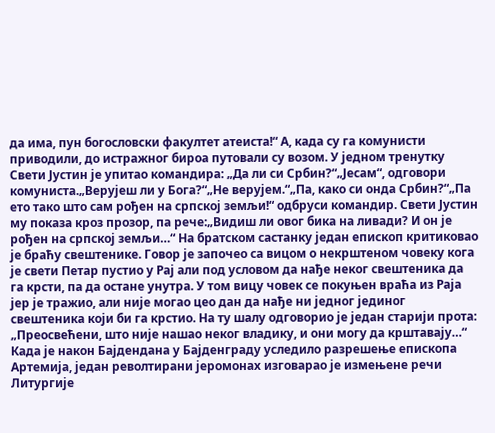да има, пун богословски факултет атеиста!“ А, када су га комунисти приводили, до истражног бироа путовали су возом. У једном тренутку Свети Јустин је упитао командира: „Да ли си Србин?“„Јесам“, одговори комуниста.„Верујеш ли у Бога?“„Не верујем.“„Па, како си онда Србин?“„Па ето тако што сам рођен на српској земљи!“ одбруси командир. Свети Јустин му показа кроз прозор, па рече:„Видиш ли овог бика на ливади? И он је рођен на српској земљи…“ На братском састанку један епископ критиковао је браћу свештенике. Говор је започео са вицом о некрштеном човеку кога је свети Петар пустио у Рај али под условом да нађе неког свештеника да га крсти, па да остане унутра. У том вицу човек се покуњен враћа из Раја јер је тражио, али није могао цео дан да нађе ни једног јединог свештеника који би га крстио. На ту шалу одговорио је један старији прота: „Преосвећени, што није нашао неког владику, и они могу да крштавају…“ Када је након Бајдендана у Бајденграду уследило разрешење епископа Артемија, један револтирани јеромонах изговарао је измењене речи Литургије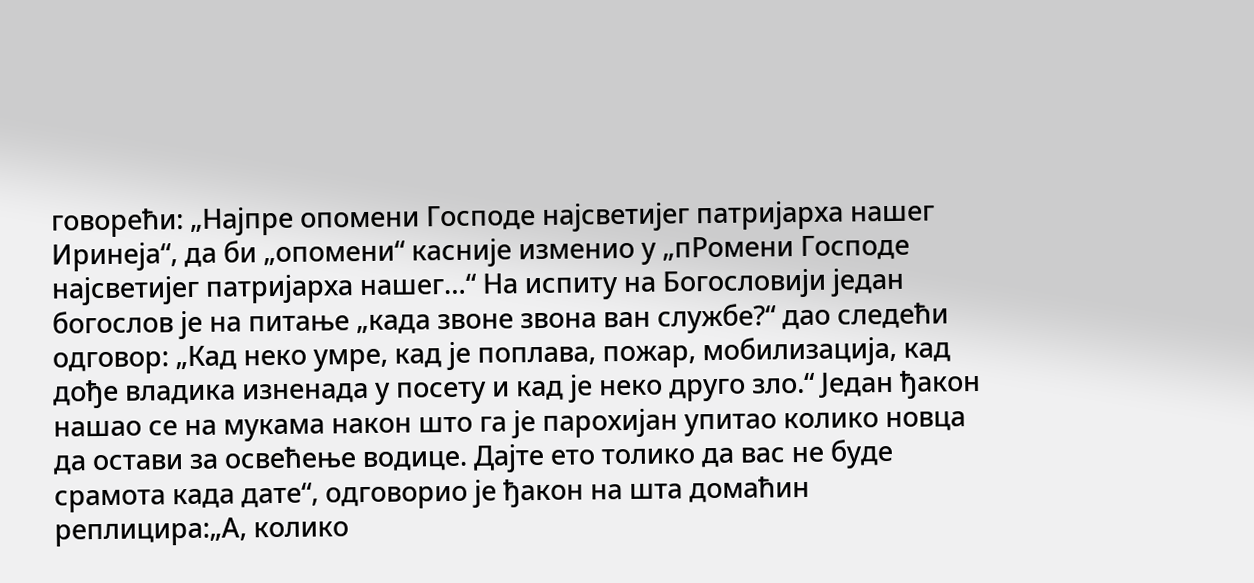говорећи: „Најпре опомени Господе најсветијег патријарха нашег Иринеја“, да би „опомени“ касније изменио у „пРомени Господе најсветијег патријарха нашег…“ На испиту на Богословији један богослов је на питање „када звоне звона ван службе?“ дао следећи одговор: „Кад неко умре, кад је поплава, пожар, мобилизација, кад дође владика изненада у посету и кад је неко друго зло.“ Један ђакон нашао се на мукама након што га је парохијан упитао колико новца да остави за освећење водице. Дајте ето толико да вас не буде срамота када дате“, одговорио је ђакон на шта домаћин реплицира:„А, колико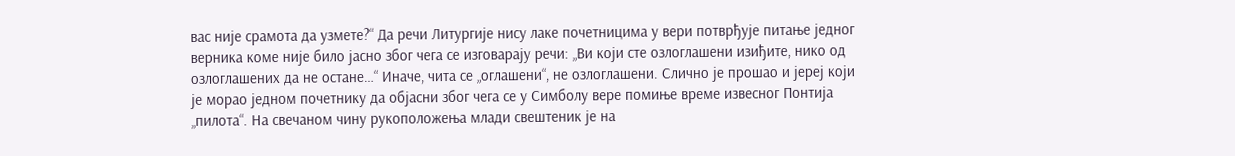вас није срамота да узмете?“ Да речи Литургије нису лаке почетницима у вери потврђује питање једног верника коме није било јасно због чега се изговарају речи: „Ви који сте озлоглашени изиђите, нико од озлоглашених да не остане…“ Иначе, чита се „оглашени“, не озлоглашени. Слично је прошао и јереј који је морао једном почетнику да објасни због чега се у Симболу вере помиње време извесног Понтија „пилота“. На свечаном чину рукоположења млади свештеник је на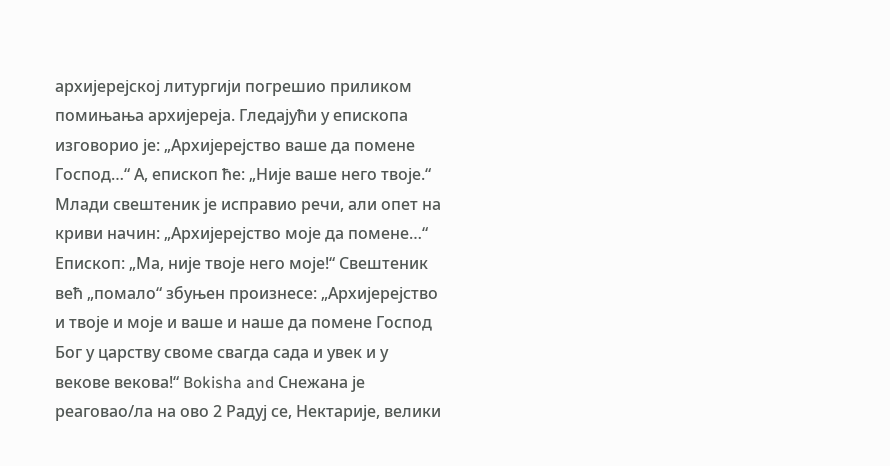архијерејској литургији погрешио приликом помињања архијереја. Гледајући у епископа изговорио је: „Архијерејство ваше да помене Господ…“ А, епископ ће: „Није ваше него твоје.“ Млади свештеник је исправио речи, али опет на криви начин: „Архијерејство моје да помене…“ Епископ: „Ма, није твоје него моје!“ Свештеник већ „помало“ збуњен произнесе: „Архијерејство и твоје и моје и ваше и наше да помене Господ Бог у царству своме свагда сада и увек и у векове векова!“ Bokisha and Снежана је реаговао/ла на ово 2 Радуј се, Нектарије, велики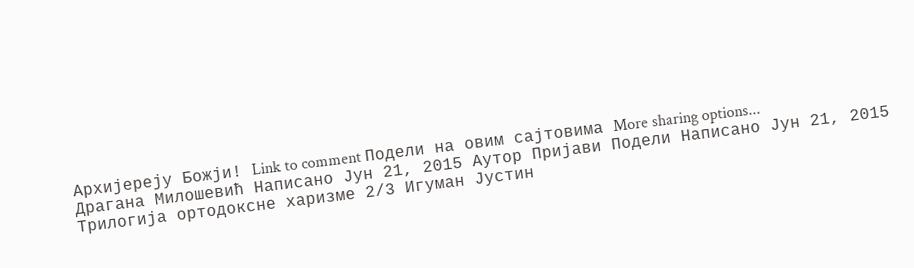Архијереју Божји! Link to comment Подели на овим сајтовима More sharing options...
Драгана Милошевић Написано Јун 21, 2015 Аутор Пријави Подели Написано Јун 21, 2015 Трилогија ортодоксне харизме 2/3 Игуман Јустин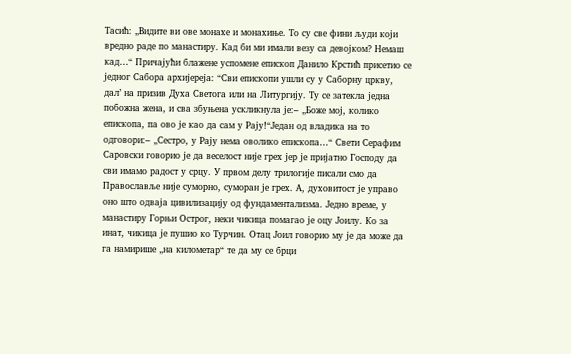Тасић: „Видите ви ове монахе и монахиње. То су све фини људи који вредно раде по манастиру. Кад би ми имали везу са девојком? Немаш кад…“ Причајући блажене успомене епископ Данило Крстић присетио се једног Сабора архијереја: “Сви епископи ушли су у Саборну цркву, дал’ на призив Духа Светога или на Литургију. Ту се затекла једна побожна жена, и сва збуњена ускликнула је:– „Боже мој, колико епископа, па ово је као да сам у Рају!“Један од владика на то одговори:– „Сестро, у Рају нема оволико епископа…“ Свети Серафим Саровски говорио је да веселост није грех јер је пријатно Господу да сви имамо радост у срцу. У првом делу трилогије писали смо да Православље није суморно, суморан је грех. А, духовитост је управо оно што одваја цивилизацију од фундаментализма. Једно време, у манастиру Горњи Острог, неки чикица помагао је оцу Јоилу. Ко за инат, чикица је пушио ко Турчин. Отац Јоил говорио му је да може да га намирише „на километар“ те да му се брци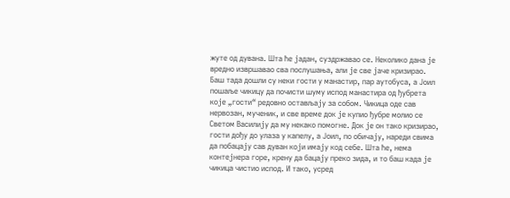жуте од дувана. Шта ће јадан, суздржавао се. Неколико дана је вредно извршавао сва послушања, али је све јаче кризирао. Баш тада дошли су неки гости у манастир, пар аутобуса, а Јоил пошаље чикицу да почисти шуму испод манастира од ђубрета које „гости“ редовно остављају за собом. Чикица оде сав нервозан, мученик, и све време док је купио ђубре молио се Светом Василију да му некако помогне. Док је он тако кризирао, гости дођу до улаза у капелу, а Јоил, по обичају, нареди свима да побацају сав дуван који имају код себе. Шта ће, нема контејнера горе, крену да бацају преко зида, и то баш када је чикица чистио испод. И тако, усред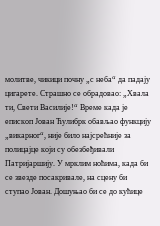молитве, чикици почну „с неба“ да падају цигарете. Страшно се обрадовао: „Хвала ти, Свети Василије!“ Време када је епископ Јован Ћулибрк обављао функцију „викарног“, није било најсрећније за полицајце који су обезбеђивали Патријаршију. У мрклим ноћима, када би се звезде посакривале, на сцену би ступао Јован. Дошуњао би се до кућице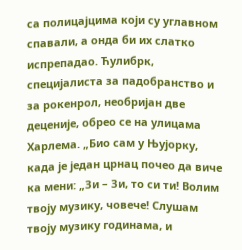са полицајцима који су углавном спавали, а онда би их слатко испрепадао. Ћулибрк, специјалиста за падобранство и за рокенрол, необријан две деценије, обрео се на улицама Харлема. „Био сам у Њујорку, када је један црнац почео да виче ка мени: „Зи – Зи, то си ти! Волим твоју музику, човече! Слушам твоју музику годинама, и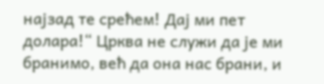најзад те срећем! Дај ми пет долара!“ Црква не служи да је ми бранимо, већ да она нас брани, и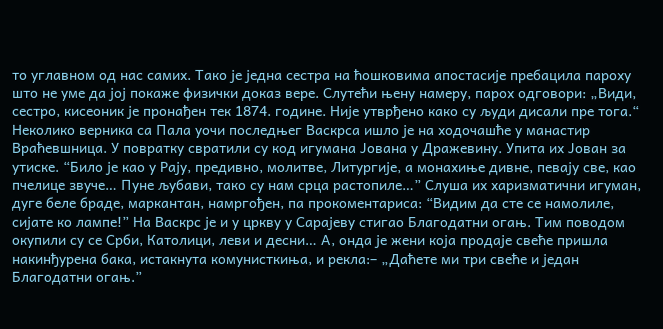то углавном од нас самих. Тако је једна сестра на ћошковима апостасије пребацила пароху што не уме да јој покаже физички доказ вере. Слутећи њену намеру, парох одговори: „Види, сестро, кисеоник је пронађен тек 1874. године. Није утврђено како су људи дисали пре тога.“ Неколико верника са Пала уочи последњег Васкрса ишло је на ходочашће у манастир Враћевшница. У повратку свратили су код игумана Јована у Дражевину. Упита их Јован за утиске. “Било је као у Рају, предивно, молитве, Литургије, а монахиње дивне, певају све, као пчелице звуче… Пуне љубави, тако су нам срца растопиле…” Слуша их харизматични игуман, дуге беле браде, маркантан, намргођен, па прокоментариса: “Видим да сте се намолиле, сијате ко лампе!” На Васкрс је и у цркву у Сарајеву стигао Благодатни огањ. Тим поводом окупили су се Срби, Католици, леви и десни… А, онда је жени која продаје свеће пришла накинђурена бака, истакнута комунисткиња, и рекла:– „Даћете ми три свеће и један Благодатни огањ.”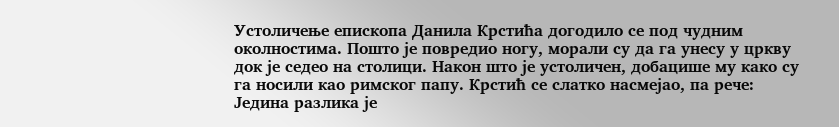Устоличење епископа Данила Крстића догодило се под чудним околностима. Пошто је повредио ногу, морали су да га унесу у цркву док је седео на столици. Након што је устоличен, добацише му како су га носили као римског папу. Крстић се слатко насмејао, па рече: Једина разлика је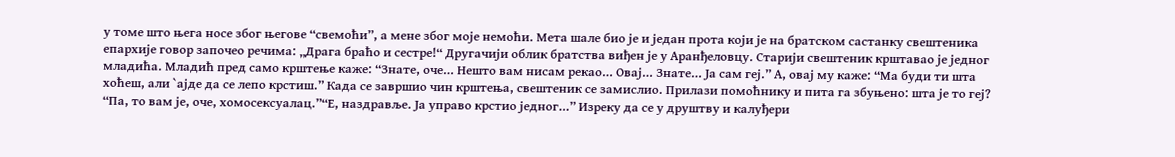у томе што њега носе због његове “свемоћи”, а мене због моје немоћи. Мета шале био је и један прота који је на братском састанку свештеника епархије говор започео речима: „Драга браћо и сестре!“ Другачији облик братства виђен је у Аранђеловцу. Старији свештеник крштавао је једног младића. Младић пред само крштење каже: “Знате, оче… Нешто вам нисам рекао… Овај… Знате… Ја сам геј.” А, овај му каже: “Ма буди ти шта хоћеш, али `ајде да се лепо крстиш.” Када се завршио чин крштења, свештеник се замислио. Прилази помоћнику и пита га збуњено: шта је то геј? “Па, то вам је, оче, хомосексуалац.”“Е, наздравље. Ја управо крстио једног…” Изреку да се у друштву и калуђери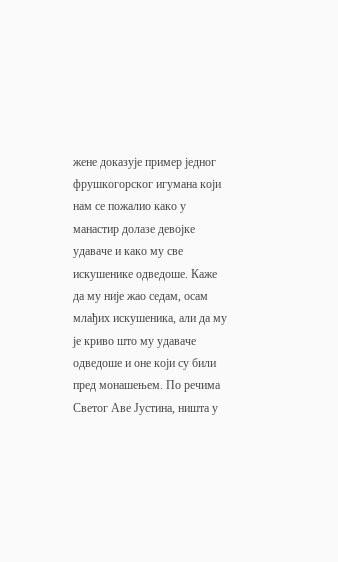жене доказује пример једног фрушкогорског игумана који нам се пожалио како у манастир долазе девојке удаваче и како му све искушенике одведоше. Каже да му није жао седам, осам млађих искушеника, али да му је криво што му удаваче одведоше и оне који су били пред монашењем. По речима Светог Аве Јустина, ништа у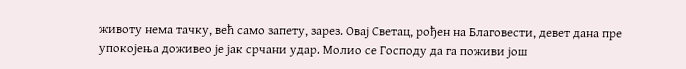животу нема тачку, већ само запету, зарез. Овај Светац, рођен на Благовести, девет дана пре упокојења доживео је јак срчани удар. Молио се Господу да га поживи још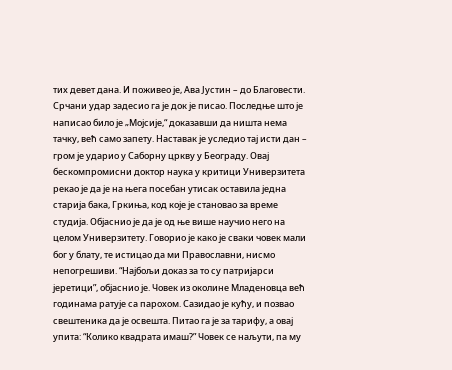тих девет дана. И поживео је, Ава Јустин – до Благовести. Срчани удар задесио га је док је писао. Последње што је написао било је „Мојсије,“ доказавши да ништа нема тачку, већ само запету. Наставак је уследио тај исти дан – гром је ударио у Саборну цркву у Београду. Овај бескомпромисни доктор наука у критици Универзитета рекао је да је на њега посебан утисак оставила једна старија бака, Гркиња, код које је становао за време студија. Објаснио је да је од ње више научио него на целом Универзитету. Говорио је како је сваки човек мали бог у блату, те истицао да ми Православни, нисмо непогрешиви. “Најбољи доказ за то су патријарси јеретици”, објаснио је. Човек из околине Младеновца већ годинама ратује са парохом. Сазидао је кућу, и позвао свештеника да је освешта. Питао га је за тарифу, а овај упита: “Колико квадрата имаш?” Човек се наљути, па му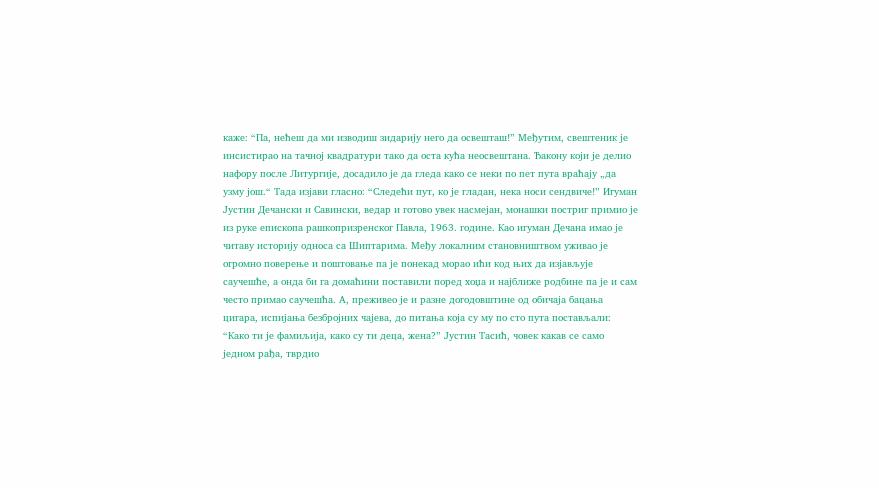каже: “Па, нећеш да ми изводиш зидарију него да освешташ!” Међутим, свештеник је инсистирао на тачној квадратури тако да оста кућа неосвештана. Ђакону који је делио нафору после Литургије, досадило је да гледа како се неки по пет пута враћају „да узму још.“ Тада изјави гласно: “Следећи пут, ко је гладан, нека носи сендвиче!” Игуман Јустин Дечански и Савински, ведар и готово увек насмејан, монашки постриг примио је из руке епископа рашкопризренског Павла, 1963. године. Као игуман Дечана имао је читаву историју односа са Шиптарима. Међу локалним становништвом уживао је огромно поверење и поштовање па је понекад морао ићи код њих да изјављује саучешће, а онда би га домаћини поставили поред хоџа и најближе родбине па је и сам често примао саучешћа. А, преживео је и разне догодовштине од обичаја бацања цигара, испијања безбројних чајева, до питања која су му по сто пута постављали: “Како ти је фамиљија, како су ти деца, жена?” Јустин Тасић, човек какав се само једном рађа, тврдио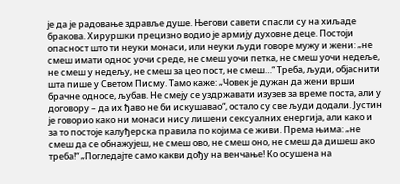је да је радовање здравље душе. Његови савети спасли су на хиљаде бракова. Хируршки прецизно водио је армију духовне деце. Постоји опасност што ти неуки монаси, или неуки људи говоре мужу и жени: „не смеш имати однос уочи среде, не смеш уочи петка, не смеш уочи недеље, не смеш у недељу, не смеш за цео пост, не смеш…“ Треба, људи, објаснити шта пише у Светом Писму. Тамо каже: „Човек је дужан да жени врши брачне односе, љубав. Не смеју се уздржавати изузев за време поста, али у договору – да их ђаво не би искушавао“, остало су све људи додали. Јустин је говорио како ни монаси нису лишени сексуалних енергија, али како и за то постоје калуђерска правила по којима се живи. Према њима: „не смеш да се обнажујеш, не смеш ово, не смеш оно, не смеш да дишеш ако треба!“ „Погледајте само какви дођу на венчање! Ко осушена на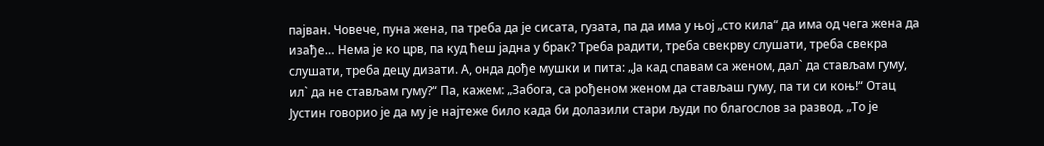пајван. Човече, пуна жена, па треба да је сисата, гузата, па да има у њој „сто кила“ да има од чега жена да изађе… Нема је ко црв, па куд ћеш јадна у брак? Треба радити, треба свекрву слушати, треба свекра слушати, треба децу дизати. А, онда дође мушки и пита: „Ја кад спавам са женом, дал` да стављам гуму, ил` да не стављам гуму?“ Па, кажем: „Забога, са рођеном женом да стављаш гуму, па ти си коњ!“ Отац Јустин говорио је да му је најтеже било када би долазили стари људи по благослов за развод. „То је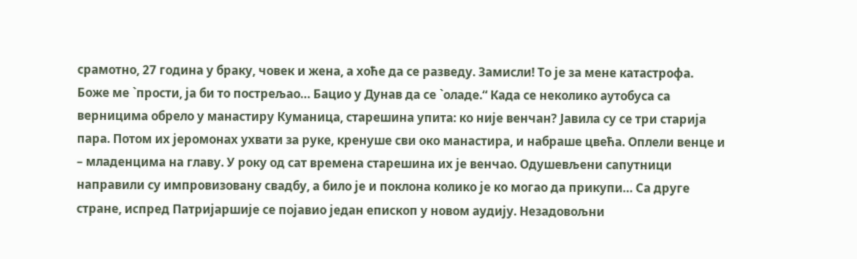срамотно, 27 година у браку, човек и жена, а хоће да се разведу. Замисли! То је за мене катастрофа. Боже ме `прости, ја би то пострељао… Бацио у Дунав да се `оладе.“ Када се неколико аутобуса са верницима обрело у манастиру Куманица, старешина упита: ко није венчан? Јавила су се три старија пара. Потом их јеромонах ухвати за руке, кренуше сви око манастира, и набраше цвећа. Оплели венце и – младенцима на главу. У року од сат времена старешина их је венчао. Одушевљени сапутници направили су импровизовану свадбу, а било је и поклона колико је ко могао да прикупи… Са друге стране, испред Патријаршије се појавио један епископ у новом аудију. Незадовољни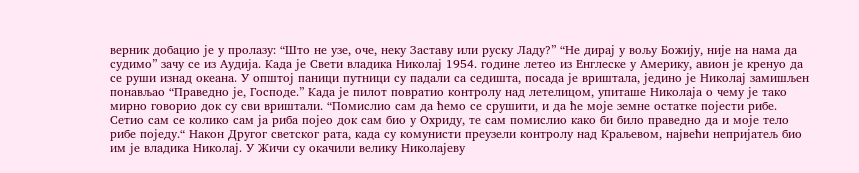верник добацио је у пролазу: “Што не узе, оче, неку Заставу или руску Ладу?” “Не дирај у вољу Божију, није на нама да судимо” зачу се из Аудија. Када је Свети владика Николај 1954. године летео из Енглеске у Америку, авион је кренуо да се руши изнад океана. У општој паници путници су падали са седишта, посада је вриштала, једино је Николај замишљен понављао “Праведно је, Господе.” Када је пилот повратио контролу над летелицом, упиташе Николаја о чему је тако мирно говорио док су сви вриштали. “Помислио сам да ћемо се срушити, и да ће моје земне остатке појести рибе. Сетио сам се колико сам ја риба појео док сам био у Охриду, те сам помислио како би било праведно да и моје тело рибе поједу.“ Након Другог светског рата, када су комунисти преузели контролу над Краљевом, највећи непријатељ био им је владика Николај. У Жичи су окачили велику Николајеву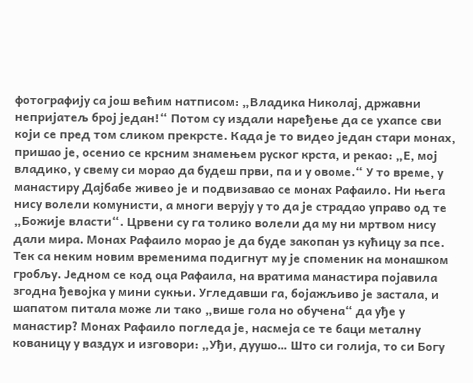фотографију са још већим натписом: „Владика Николај, државни непријатељ број један!“ Потом су издали наређење да се ухапсе сви који се пред том сликом прекрсте. Када је то видео један стари монах, пришао је, осенио се крсним знамењем руског крста, и рекао: „Е, мој владико, у свему си морао да будеш први, па и у овоме.“ У то време, у манастиру Дајбабе живео је и подвизавао се монах Рафаило. Ни њега нису волели комунисти, а многи верују у то да је страдао управо од те „Божије власти“. Црвени су га толико волели да му ни мртвом нису дали мира. Монах Рафаило морао је да буде закопан уз кућицу за псе. Тек са неким новим временима подигнут му је споменик на монашком гробљу. Једном се код оца Рафаила, на вратима манастира појавила згодна ђевојка у мини сукњи. Угледавши га, бојажљиво је застала, и шапатом питала може ли тако „више гола но обучена“ да уђе у манастир? Монах Рафаило погледа је, насмеја се те баци металну кованицу у ваздух и изговори: „Уђи, дуушо… Што си голија, то си Богу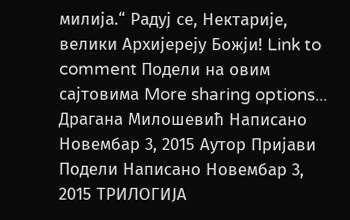милија.“ Радуј се, Нектарије, велики Архијереју Божји! Link to comment Подели на овим сајтовима More sharing options...
Драгана Милошевић Написано Новембар 3, 2015 Аутор Пријави Подели Написано Новембар 3, 2015 ТРИЛОГИЈА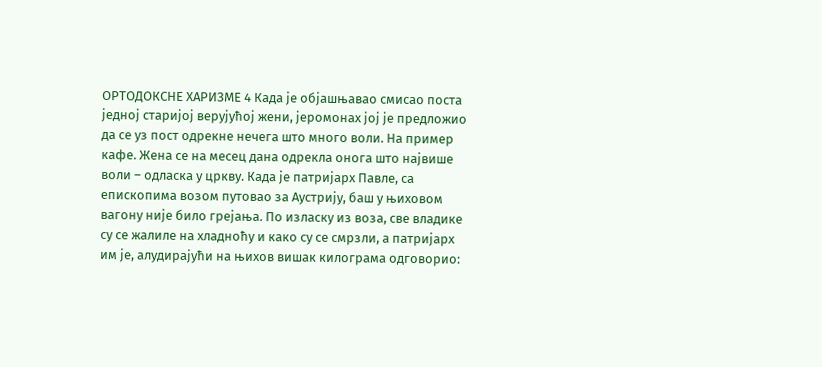ОРТОДОКСНЕ ХАРИЗМЕ 4 Када је објашњавао смисао поста једној старијој верујућој жени, јеромонах јој је предложио да се уз пост одрекне нечега што много воли. На пример кафе. Жена се на месец дана одрекла онога што највише воли – одласка у цркву. Када је патријарх Павле, са епископима возом путовао за Аустрију, баш у њиховом вагону није било грејања. По изласку из воза, све владике су се жалиле на хладноћу и како су се смрзли, а патријарх им је, алудирајући на њихов вишак килограма одговорио: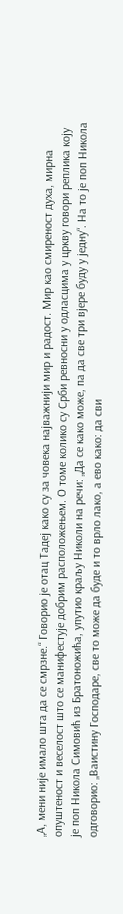„А, мени није имало шта да се смрзне.“ Говорио је отац Тадеј како су за човека најважнији мир и радост. Мир као смиреност духа, мирна опуштеност и веселост што се манифестује добрим расположењем. О томе колико су Срби ревносни у одласцима у цркву говори реплика коју је поп Никола Симовић из Братоножића, упутио краљу Николи на речи: „Да се како може, па да све три вјере буду у једну“. На то је поп Никола одговорио: „Ваистину Господаре, све то може да буде и то врло лако, а ево како: да сви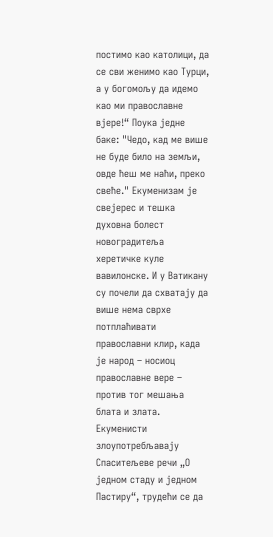постимо као католици, да се сви женимо као Турци, а у богомољу да идемо као ми православне вјере!“ Поука једне баке: "Чедо, кад ме више не буде било на земљи, овде ћеш ме наћи, преко свеће." Екуменизам је свејерес и тешка духовна болест новоградитеља херетичке куле вавилонске. И у Ватикану су почели да схватају да више нема сврхе потплаћивати православни клир, када је народ – носиоц православне вере – против тог мешања блата и злата. Екуменисти злоупотребљавају Спаситељеве речи „О једном стаду и једном Пастиру“, трудећи се да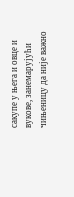сакупе у њега и овце и вукове, занемарујући чињеницу да није важно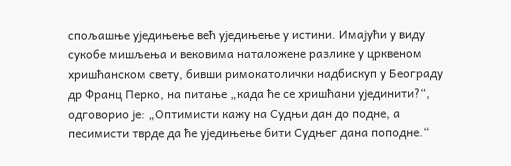спољашње уједињење већ уједињење у истини. Имајући у виду сукобе мишљења и вековима наталожене разлике у црквеном хришћанском свету, бивши римокатолички надбискуп у Београду др Франц Перко, на питање „када ће се хришћани ујединити?“, одговорио је: „Оптимисти кажу на Судњи дан до подне, а песимисти тврде да ће уједињење бити Судњег дана поподне.“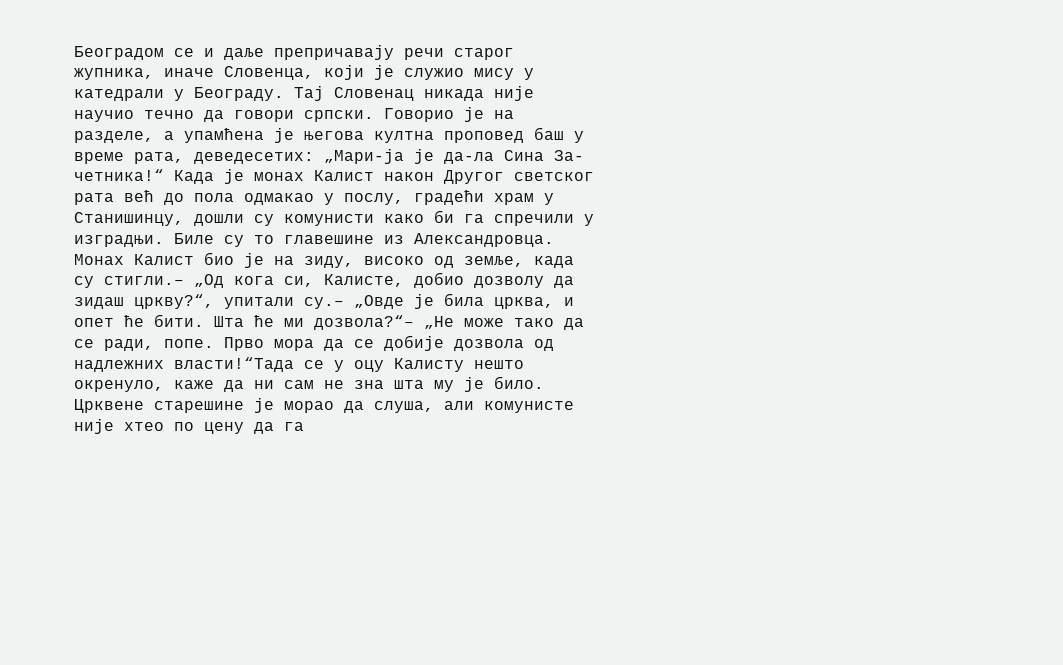Београдом се и даље препричавају речи старог жупника, иначе Словенца, који је служио мису у катедрали у Београду. Тај Словенац никада није научио течно да говори српски. Говорио је на разделе, а упамћена је његова култна проповед баш у време рата, деведесетих: „Мари-ја је да-ла Сина За-четника!“ Када је монах Калист након Другог светског рата већ до пола одмакао у послу, градећи храм у Станишинцу, дошли су комунисти како би га спречили у изградњи. Биле су то главешине из Александровца. Монах Калист био је на зиду, високо од земље, када су стигли.– „Од кога си, Калисте, добио дозволу да зидаш цркву?“, упитали су.– „Овде је била црква, и опет ће бити. Шта ће ми дозвола?“– „Не може тако да се ради, попе. Прво мора да се добије дозвола од надлежних власти!“Тада се у оцу Калисту нешто окренуло, каже да ни сам не зна шта му је било. Црквене старешине је морао да слуша, али комунисте није хтео по цену да га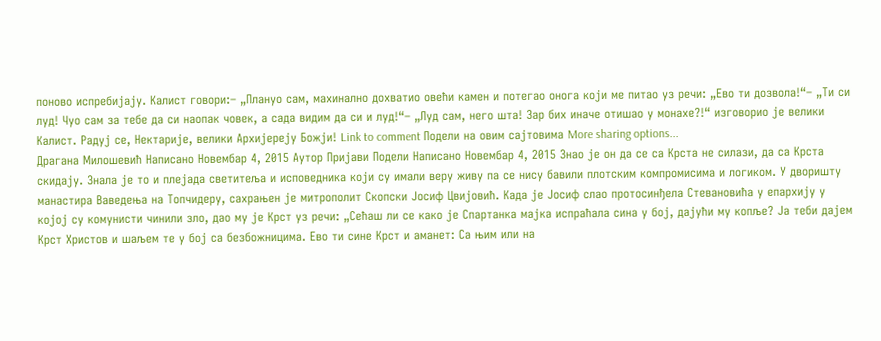поново испребијају. Калист говори:– „Плануо сам, махинално дохватио овећи камен и потегао онога који ме питао уз речи: „Ево ти дозвола!“– „Ти си луд! Чуо сам за тебе да си наопак човек, а сада видим да си и луд!“– „Луд сам, него шта! Зар бих иначе отишао у монахе?!“ изговорио је велики Калист. Радуј се, Нектарије, велики Архијереју Божји! Link to comment Подели на овим сајтовима More sharing options...
Драгана Милошевић Написано Новембар 4, 2015 Аутор Пријави Подели Написано Новембар 4, 2015 Знао је он да се са Крста не силази, да са Крста скидају. Знала је то и плејада светитеља и исповедника који су имали веру живу па се нису бавили плотским компромисима и логиком. У дворишту манастира Ваведења на Топчидеру, сахрањен је митрополит Скопски Јосиф Цвијовић. Када је Јосиф слао протосинђела Стевановића у епархију у којој су комунисти чинили зло, дао му је Крст уз речи: „Сећаш ли се како је Спартанка мајка испраћала сина у бој, дајући му копље? Ја теби дајем Крст Христов и шаљем те у бој са безбожницима. Ево ти сине Крст и аманет: Са њим или на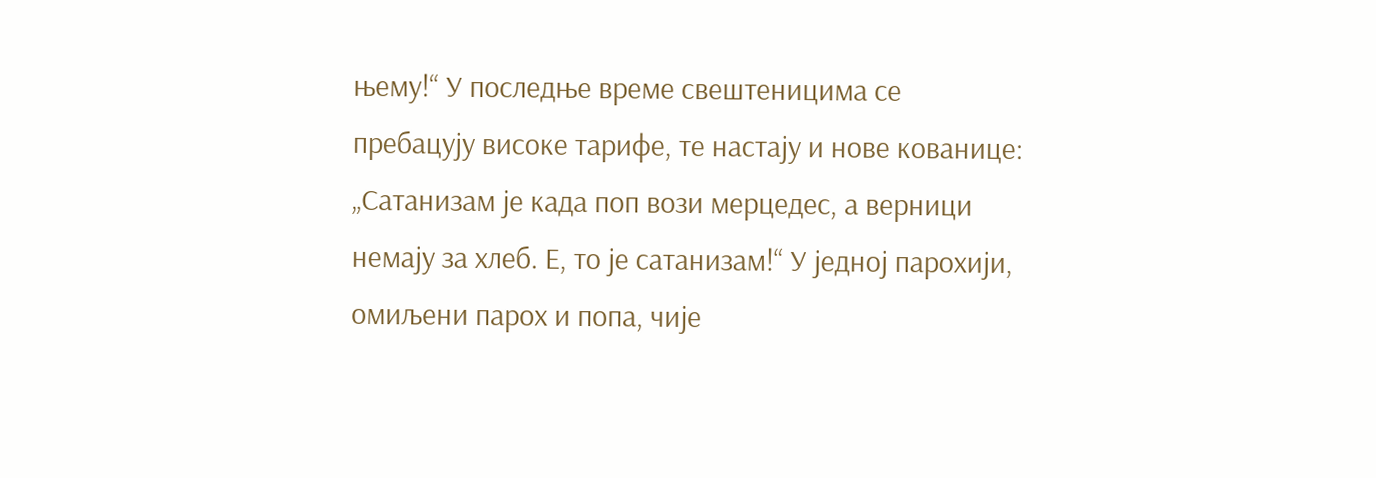њему!“ У последње време свештеницима се пребацују високе тарифе, те настају и нове кованице: „Сатанизам је када поп вози мерцедес, а верници немају за хлеб. Е, то је сатанизам!“ У једној парохији, омиљени парох и попа, чије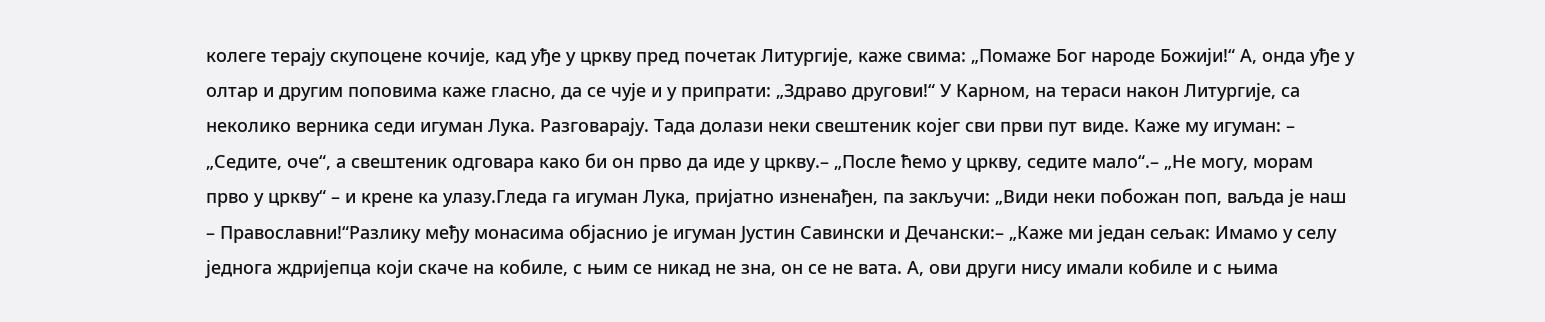колеге терају скупоцене кочије, кад уђе у цркву пред почетак Литургије, каже свима: „Помаже Бог народе Божији!“ А, онда уђе у олтар и другим поповима каже гласно, да се чује и у припрати: „Здраво другови!“ У Карном, на тераси након Литургије, са неколико верника седи игуман Лука. Разговарају. Тада долази неки свештеник којег сви први пут виде. Каже му игуман: – „Седите, оче“, а свештеник одговара како би он прво да иде у цркву.– „После ћемо у цркву, седите мало“.– „Не могу, морам прво у цркву“ – и крене ка улазу.Гледа га игуман Лука, пријатно изненађен, па закључи: „Види неки побожан поп, ваљда је наш – Православни!“Разлику међу монасима објаснио је игуман Јустин Савински и Дечански:– „Каже ми један сељак: Имамо у селу једнога ждријепца који скаче на кобиле, с њим се никад не зна, он се не вата. А, ови други нису имали кобиле и с њима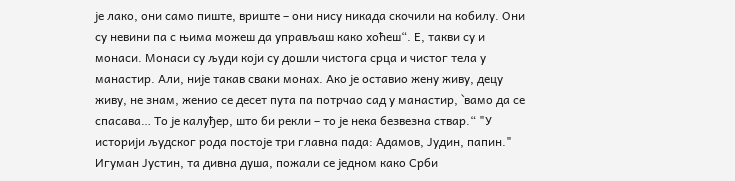је лако, они само пиште, вриште – они нису никада скочили на кобилу. Они су невини па с њима можеш да управљаш како хоћеш“. Е, такви су и монаси. Монаси су људи који су дошли чистога срца и чистог тела у манастир. Али, није такав сваки монах. Ако је оставио жену живу, децу живу, не знам, женио се десет пута па потрчао сад у манастир, `вамо да се спасава… То је калуђер, што би рекли – то је нека безвезна ствар.“ "У историји људског рода постоје три главна пада: Адамов, Јудин, папин." Игуман Јустин, та дивна душа, пожали се једном како Срби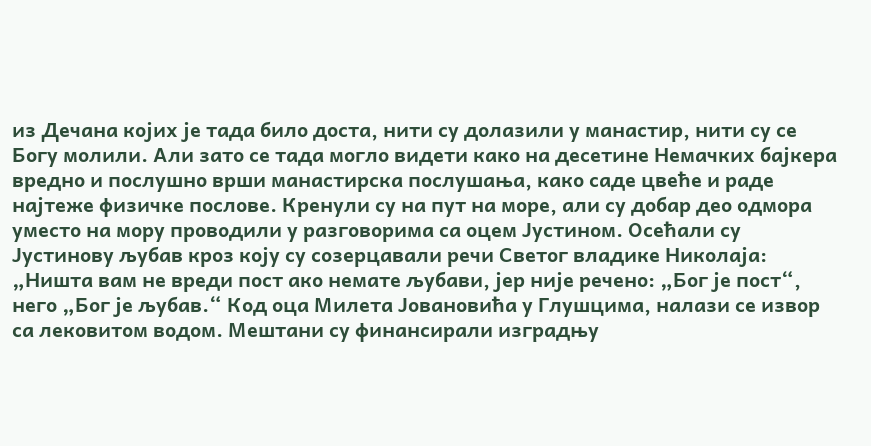из Дечана којих је тада било доста, нити су долазили у манастир, нити су се Богу молили. Али зато се тада могло видети како на десетине Немачких бајкера вредно и послушно врши манастирска послушања, како саде цвеће и раде најтеже физичке послове. Кренули су на пут на море, али су добар део одмора уместо на мору проводили у разговорима са оцем Јустином. Осећали су Јустинову љубав кроз коју су созерцавали речи Светог владике Николаја: „Ништа вам не вреди пост ако немате љубави, јер није речено: „Бог је пост“, него „Бог је љубав.“ Код оца Милета Јовановића у Глушцима, налази се извор са лековитом водом. Мештани су финансирали изградњу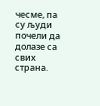чесме, па су људи почели да долазе са свих страна.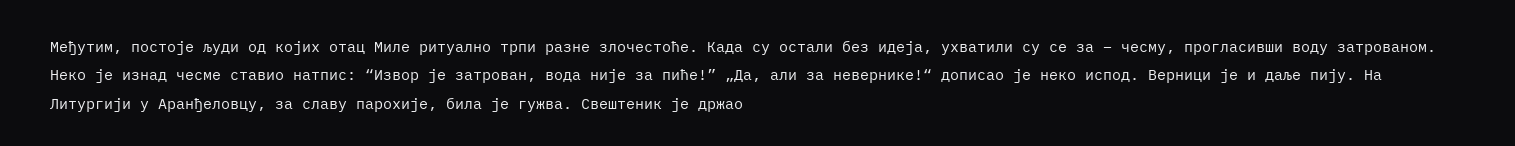Међутим, постоје људи од којих отац Миле ритуално трпи разне злочестоће. Када су остали без идеја, ухватили су се за – чесму, прогласивши воду затрованом. Неко је изнад чесме ставио натпис: “Извор је затрован, вода није за пиће!” „Да, али за невернике!“ дописао је неко испод. Верници је и даље пију. На Литургији у Аранђеловцу, за славу парохије, била је гужва. Свештеник је држао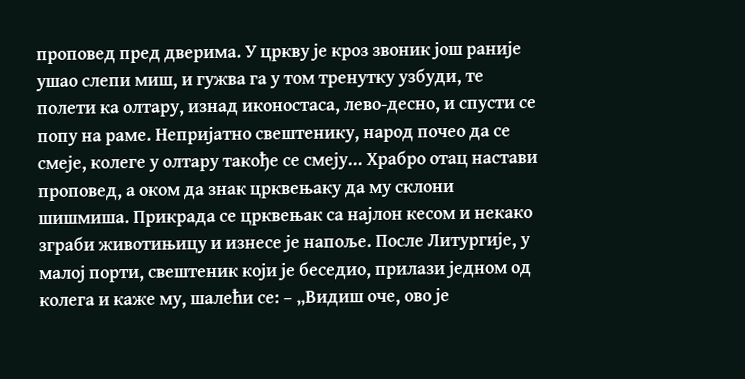проповед пред дверима. У цркву је кроз звоник још раније ушао слепи миш, и гужва га у том тренутку узбуди, те полети ка олтару, изнад иконостаса, лево-десно, и спусти се попу на раме. Непријатно свештенику, народ почео да се смеје, колеге у олтару такође се смеју… Храбро отац настави проповед, а оком да знак црквењаку да му склони шишмиша. Прикрада се црквењак са најлон кесом и некако зграби животињицу и изнесе је напоље. После Литургије, у малој порти, свештеник који је беседио, прилази једном од колега и каже му, шалећи се: – „Видиш оче, ово је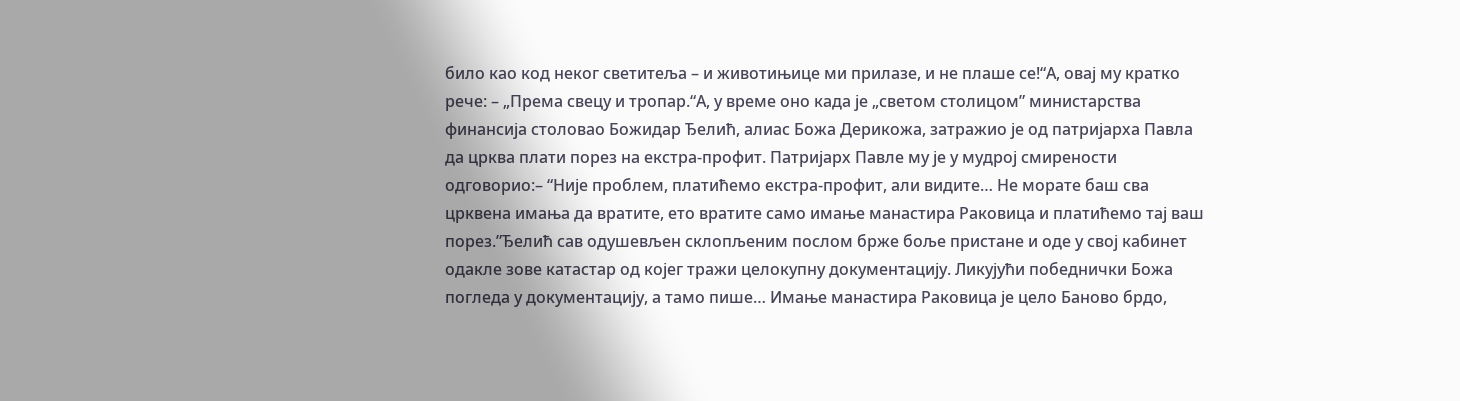било као код неког светитеља – и животињице ми прилазе, и не плаше се!“А, овај му кратко рече: – „Према свецу и тропар.“А, у време оно када је „светом столицом” министарства финансија столовао Божидар Ђелић, алиас Божа Дерикожа, затражио је од патријарха Павла да црква плати порез на екстра-профит. Патријарх Павле му је у мудрој смирености одговорио:– “Није проблем, платићемо екстра-профит, али видите… Не морате баш сва црквена имања да вратите, ето вратите само имање манастира Раковица и платићемо тај ваш порез.”Ђелић сав одушевљен склопљеним послом брже боље пристане и оде у свој кабинет одакле зове катастар од којег тражи целокупну документацију. Ликујући победнички Божа погледа у документацију, а тамо пише… Имање манастира Раковица је цело Баново брдо,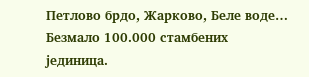Петлово брдо, Жарково, Беле воде… Безмало 100.000 стамбених јединица.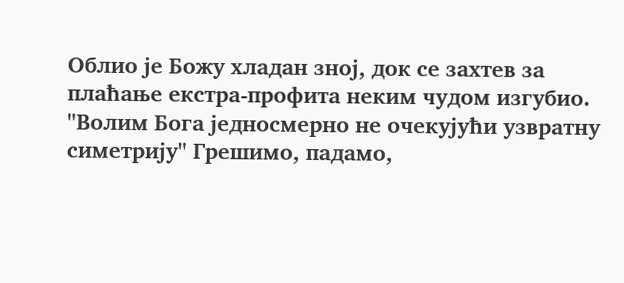Облио је Божу хладан зној, док се захтев за плаћање екстра-профита неким чудом изгубио. "Волим Бога једносмерно не очекујући узвратну симетрију" Грешимо, падамо,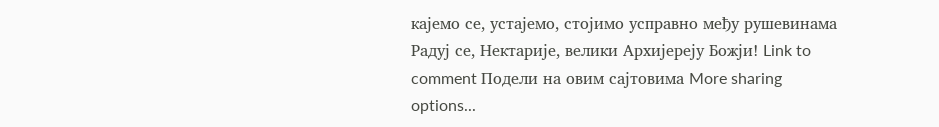кајемо се, устајемо, стојимо усправно међу рушевинама Радуј се, Нектарије, велики Архијереју Божји! Link to comment Подели на овим сајтовима More sharing options...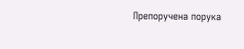Препоручена порука